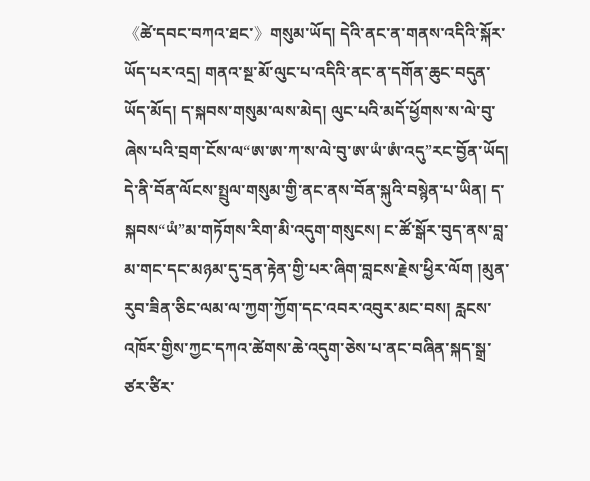《ཚེ་དབང་བཀའ་ཐང་》གསུམ་ཡོད། དེའི་ནང་ན་གནས་འདིའི་སྐོར་ཡོད་པར་འདྲ། གནའ་སྔ་མོ་ལུང་པ་འདིའི་ནང་ན་དགོན་ཆུང་བདུན་ཡོད་མོད། ད་སྐབས་གསུམ་ལས་མེད། ལུང་པའི་མདོ་ཕྱོགས་ས་ལེ་བུ་ཞེས་པའི་བྲག་ངོས་ལ“ཨ་ཨ་ཀ་ས་ལེ་བུ་ཨ་ཡཾ་ཨཾ་འདུ”རང་བྱོན་ཡོད། དེ་ནི་བོན་ལོངས་སྤྲུལ་གསུམ་གྱི་ནང་ནས་བོན་སྐུའི་བསྙེན་པ་ཡིན། ད་སྐབས“ཡཾ”མ་གཏོགས་རིག་མི་འདུག་གསུངས། ང་ཚོ་སྒོར་བུད་ནས་བླ་མ་གང་དང་མཉམ་དུ་དྲན་རྟེན་གྱི་པར་ཞིག་བླངས་རྗེས་ཕྱིར་ལོག །མུན་རུབ་ཟིན་ཅིང་ལམ་ལ་ཀྱག་ཀྱོག་དང་འབར་འབུར་མང་བས། རླངས་འཁོར་གྱིས་ཀྱང་དཀའ་ཚེགས་ཆེ་འདུག་ཅེས་པ་ནང་བཞིན་སྐད་སྒྲ་ཙར་ཙིར་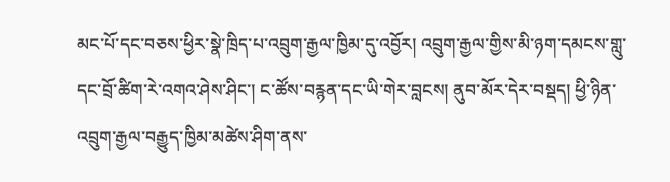མང་པོ་དང་བཅས་ཕྱིར་སྣེ་ཁྲིད་པ་འབྲུག་རྒྱལ་ཁྱིམ་དུ་འབྱོར། འབྲུག་རྒྱལ་གྱིས་མི་ཉག་དམངས་གླུ་དང་བྲོ་ཚིག་རེ་འགའ་ཤེས་ཤིང་། ང་ཚོས་བརྙན་དང་ཡི་གེར་བླངས། ནུབ་མོར་དེར་བསྡད། ཕྱི་ཉིན་འབྲུག་རྒྱལ་བརྒྱུད་ཁྱིམ་མཚེས་ཤིག་ནས་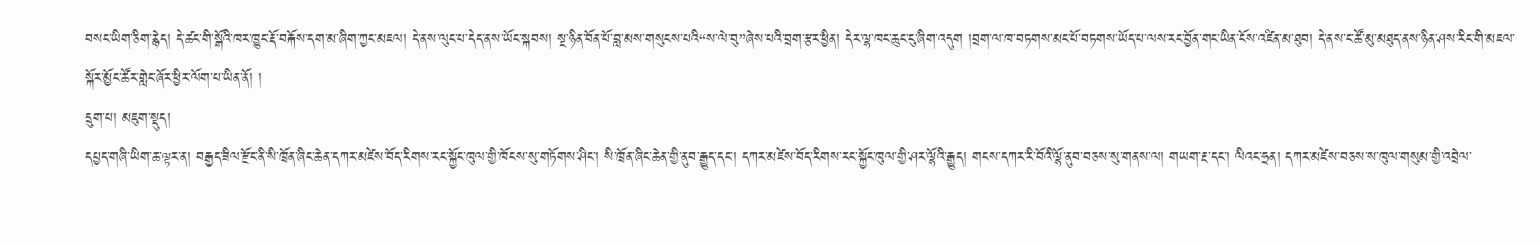བསང་ཡིག་ཅིག་རྙེད། དེ་ཚང་གི་སྒོའི་ཁར་ཁྱུང་རྡོ་བརྐོས་དག་མ་ཞིག་ཀྱང་མཇལ། དེ་ནས་ལུང་པ་དེད་ནས་ཡོང་སྐབས། སྔ་ཉིན་བོན་པོ་བླ་མས་གསུངས་པའི“ས་ལེ་བུ”ཞེས་པའི་བྲག་རྩར་ཕྱིན། དེར་ལྷ་ཁང་ཆུང་ངུ་ཞིག་འདུག །བྲག་ལ་ཁ་བཏགས་མང་པོ་བཏགས་ཡོད་པ་ལས་རང་བྱོན་གང་ཡིན་ངོས་འཛིན་མ་ཐུབ། དེ་ནས་ང་ཚོ་མུ་མཐུད་ནས་ཉིན་ཤས་རིང་གི་མཇལ་སྐོར་མྱོང་ཚོར་གླེང་ཞོར་ཕྱིར་ལོག་པ་ཡིན་ནོ། །
དྲུག་པ། མཇུག་སྡུད།
དཔྱད་གཞི་ཡིག་ཆ་ལྟར་ན། བརྒྱད་ཟིལ་རྫོང་ནི་སི་ཁྲོན་ཞིང་ཆེན་དཀར་མཛེས་བོད་རིགས་རང་སྐྱོང་ཁུལ་གྱི་ཁོངས་སུ་གཏོགས་ཤིང་། སི་ཁྲོན་ཞིང་ཆེན་གྱི་ནུབ་རྒྱུད་དང་། དཀར་མཛེས་བོད་རིགས་རང་སྐྱོང་ཁུལ་གྱི་ཤར་ལྷོའི་རྒྱུད། གངས་དཀར་རི་བོའི་ལྷོ་ནུབ་བཅས་སུ་གནས་ལ། གཡག་རྔ་དང་། ལིའང་ཧྲན། དཀར་མཛེས་བཅས་ས་ཁུལ་གསུམ་གྱི་འབྲེལ་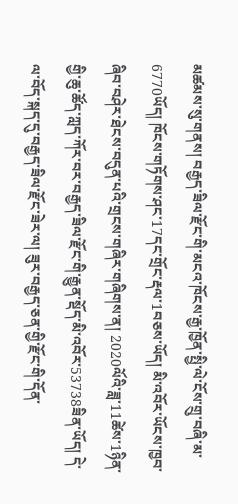མཚམས་སུ་གནས། བརྒྱད་ཟིལ་རྫོང་གི་མངའ་ཁོངས་རྒྱ་ཁྱོན་སྤྱི་ལེ་ངོས་གྲུ་བཞི་མ་6770ཡོད། ཁོངས་གཏོགས་ཤང་17དང་གྲོང་རྡལ་1བཅས་ཡོད། མི་འབོར་ཡོངས་ཁྱབ་ཞིབ་བཤེར་ཐེངས་བདུན་པའི་གྲངས་གཞིར་གཞིགས་ན། 2020ལོའི་ཟླ་11ཚེས་1ཉིན་གྱི་ཆུ་ཚོད་ཀླད་ཀོར་བར་བརྒྱད་ཟིལ་རྫོང་གི་རྒྱུན་སྡོད་མི་འབོར་53738ཟིན་ཡོད། དེ་ལ་བོད་སྐད་དུ་བརྒྱད་ཟིལ་རྫོང་ཟེར་ལ། ཟུར་བརྒྱད་ཅན་གྱི་རྫོང་གི་དོན་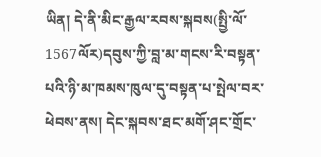ཡིན། དེ་ནི་མིང་རྒྱལ་རབས་སྐབས(སྤྱི་ལོ་1567ལོར)དབུས་ཀྱི་བླ་མ་གངས་རི་བསྟན་པའི་ཉི་མ་ཁམས་ཁུལ་དུ་བསྟན་པ་སྤེལ་བར་ཕེབས་ནས། དེང་སྐབས་ཐང་མགོ་ཤང་གྲོང་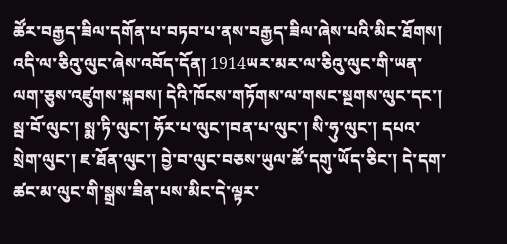ཚོར་བརྒྱད་ཟིལ་དགོན་པ་བཏབ་པ་ནས་བརྒྱད་ཟིལ་ཞེས་པའི་མིང་ཐོགས། འདི་ལ་ཅིའུ་ལུང་ཞེས་འབོད་དོན། 1914ཡར་མར་ལ་ཅིའུ་ལུང་གི་ཡན་ལག་ཅུས་འཛུགས་སྐབས། དེའི་ཁོངས་གཏོགས་ལ་གསང་སྔགས་ལུང་དང་། སྦ་བོ་ལུང་། སྨ་ཏི་ལུང་། ཧོར་པ་ལུང་།བན་པ་ལུང་། སི་ཧུ་ལུང་། དཔའ་སྲེག་ལུང་། ཇ་ཐོན་ལུང་། བྱེ་བ་ལུང་བཅས་ཡུལ་ཚོ་དགུ་ཡོད་ཅིང་། དེ་དག་ཚང་མ་ལུང་གི་སྒྲས་ཟིན་པས་མིང་དེ་ལྟར་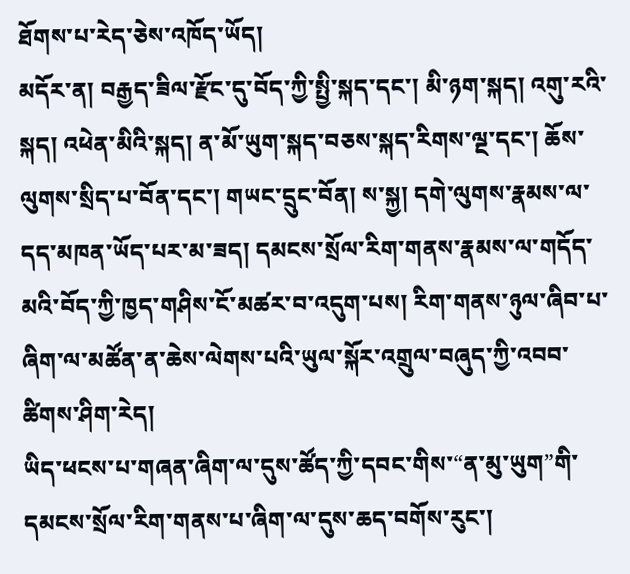ཐོགས་པ་རེད་ཅེས་འཁོད་ཡོད།
མདོར་ན། བརྒྱད་ཟིལ་རྫོང་དུ་བོད་ཀྱི་སྤྱི་སྐད་དང་། མི་ཉག་སྐད། འགུ་རའི་སྐད། འཕེན་མིའི་སྐད། ན་མོ་ཡུག་སྐད་བཅས་སྐད་རིགས་ལྔ་དང་། ཆོས་ལུགས་སྲིད་པ་བོན་དང་། གཡང་དྲུང་བོན། ས་སྐྱ། དགེ་ལུགས་རྣམས་ལ་དད་མཁན་ཡོད་པར་མ་ཟད། དམངས་སྲོལ་རིག་གནས་རྣམས་ལ་གདོད་མའི་བོད་ཀྱི་ཁྱད་གཤིས་ངོ་མཚར་བ་འདུག་པས། རིག་གནས་ཉུལ་ཞིབ་པ་ཞིག་ལ་མཚོན་ན་ཆེས་ལེགས་པའི་ཡུལ་སྐོར་འགྲུལ་བཞུད་ཀྱི་འབབ་ཚིགས་ཤིག་རེད།
ཡིད་ཕངས་པ་གཞན་ཞིག་ལ་དུས་ཚོད་ཀྱི་དབང་གིས་“ན་མུ་ཡུག”གི་དམངས་སྲོལ་རིག་གནས་པ་ཞིག་ལ་དུས་ཆད་བགོས་རུང་།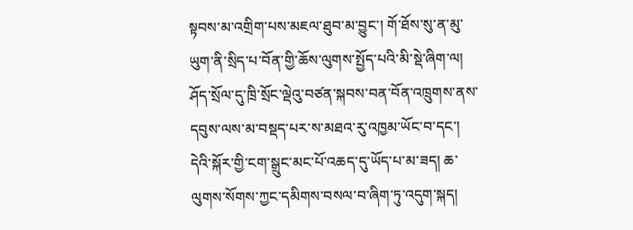སྟབས་མ་འགྲིག་པས་མཇལ་ཐུབ་མ་བྱུང་། གོ་ཐོས་སུ་ན་མུ་ཡུག་ནི་སྲིད་པ་བོན་གྱི་ཆོས་ལུགས་སྤྱོད་པའི་མི་སྡེ་ཞིག་ལ། ཤོད་སྲོལ་དུ་ཁྲི་སྲོང་ལྡེའུ་བཙན་སྐབས་བན་བོན་འཁྲུགས་ནས་དབུས་ལས་མ་བསྡད་པར་ས་མཐའ་རུ་འཁྱམ་ཡོང་བ་དང་། དེའི་སྐོར་གྱི་ངག་སྒྲུང་མང་པོ་འཆད་དུ་ཡོད་པ་མ་ཟད། ཆ་ལུགས་སོགས་ཀྱང་དམིགས་བསལ་བ་ཞིག་ཏུ་འདུག་སྐད།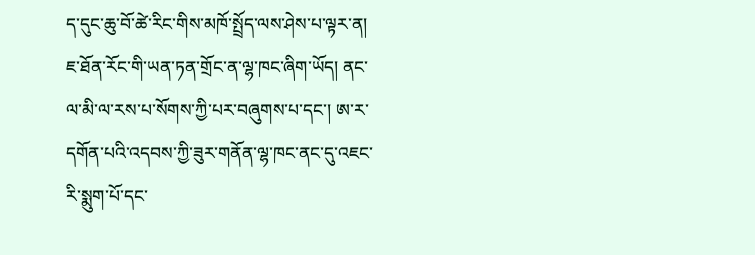ད་དུང་ཆུ་བོ་ཚེ་རིང་གིས་མཁོ་སྤྲོད་ལས་ཤེས་པ་ལྟར་ན། ཇ་ཐོན་རོང་གི་ཡན་ཏན་གྲོང་ན་ལྷ་ཁང་ཞིག་ཡོད། ནང་ལ་མི་ལ་རས་པ་སོགས་ཀྱི་པར་བཞུགས་པ་དང་། ཨ་ར་དགོན་པའི་འདབས་ཀྱི་ཟུར་གནོན་ལྷ་ཁང་ནང་དུ་འཇང་རི་སྨུག་པོ་དང་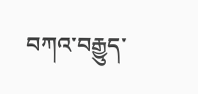བཀའ་བརྒྱུད་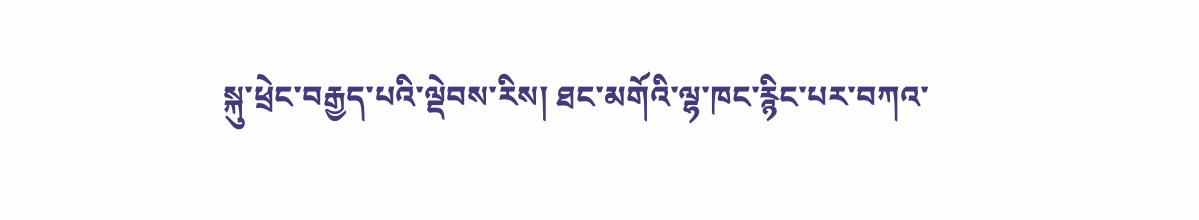སྐུ་ཕྲེང་བརྒྱད་པའི་ལྡེབས་རིས། ཐང་མགོའི་ལྷ་ཁང་རྙིང་པར་བཀའ་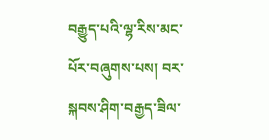བརྒྱུད་པའི་ལྷ་རིས་མང་པོར་བཞུགས་པས། བར་སྐབས་ཤིག་བརྒྱད་ཟིལ་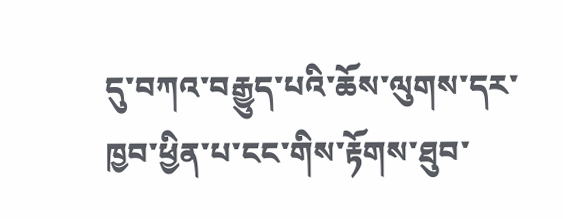དུ་བཀའ་བརྒྱུད་པའི་ཆོས་ལུགས་དར་ཁྱབ་ཕྱིན་པ་ངང་གིས་རྟོགས་ཐུབ་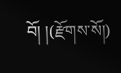བོ། །(རྫོགས་སོ།)